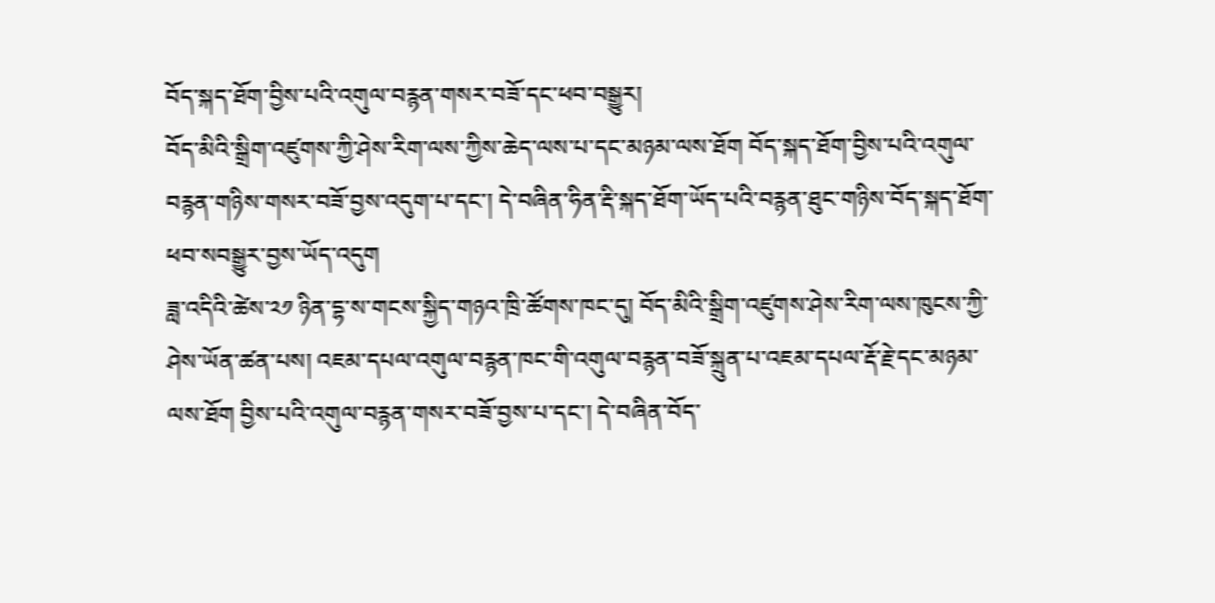བོད་སྐད་ཐོག་བྱིས་པའི་འགུལ་བརྙན་གསར་བཟོ་དང་ཕབ་བསྒྱུར།
བོད་མིའི་སྒྲིག་འཛུགས་ཀྱི་ཤེས་རིག་ལས་ཀྱིས་ཆེད་ལས་པ་དང་མཉམ་ལས་ཐོག བོད་སྐད་ཐོག་བྱིས་པའི་འགུལ་བརྙན་གཉིས་གསར་བཟོ་བྱས་འདུག་པ་དང་། དེ་བཞིན་ཧིན་རྡི་སྐད་ཐོག་ཡོད་པའི་བརྙན་ཐུང་གཉིས་བོད་སྐད་ཐོག་ཕབ་སབསྒྱུར་བྱས་ཡོད་འདུག
ཟླ་འདིའི་ཚེས་༢༡ ཉིན་དྷ་ས་གངས་སྐྱིད་གཉའ་ཁྲི་ཚོགས་ཁང་དུ། བོད་མིའི་སྒྲིག་འཛུགས་ཤེས་རིག་ལས་ཁུངས་ཀྱི་ཤེས་ཡོན་ཚན་པས། འཇམ་དཔལ་འགུལ་བརྙན་ཁང་གི་འགུལ་བརྙན་བཟོ་སྐྲུན་པ་འཇམ་དཔལ་རྡོ་རྗེ་དང་མཉམ་ལས་ཐོག བྱིས་པའི་འགུལ་བརྙན་གསར་བཟོ་བྱས་པ་དང་། དེ་བཞིན་བོད་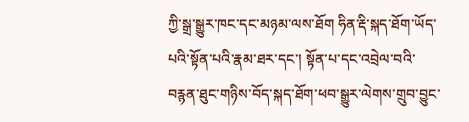ཀྱི་སྒྲ་སྒྱུར་ཁང་དང་མཉམ་ལས་ཐོག ཧིན་རྡི་སྐད་ཐོག་ཡོད་པའི་སྟོན་པའི་རྣམ་ཐར་དང་། སྟོན་པ་དང་འབྲེལ་བའི་བརྙན་ཐུང་གཉིས་བོད་སྐད་ཐོག་ཕབ་སྒྱུར་ལེགས་གྲུབ་བྱུང་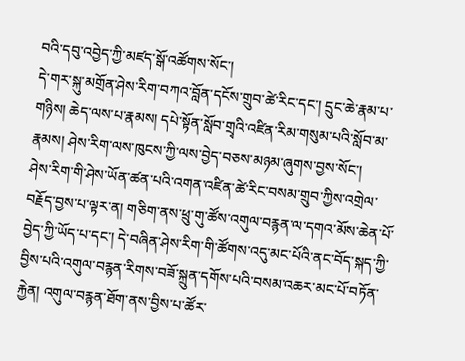བའི་དབུ་འབྱེད་ཀྱི་མཛད་སྒོ་འཚོགས་སོང་།
དེ་གར་སྐུ་མགྲོན་ཤེས་རིག་བཀའ་བློན་དངོས་གྲུབ་ཚེ་རིང་དང་། དྲུང་ཆེ་རྣམ་པ་གཉིས། ཆེད་ལས་པ་རྣམས། དཔེ་སྟོན་སློབ་གྲྭའི་འཛིན་རིམ་གསུམ་པའི་སློབ་མ་རྣམས། ཤེས་རིག་ལས་ཁུངས་ཀྱི་ལས་བྱེད་བཅས་མཉམ་ཞུགས་བྱས་སོང་།
ཤེས་རིག་གི་ཤེས་ཡོན་ཚན་པའི་འགན་འཛིན་ཚེ་རིང་བསམ་གྲུབ་ཀྱིས་འགྲེལ་བརྗོད་བྱས་པ་ལྟར་ན། གཅིག་ནས་ཕྲུ་གུ་ཚོས་འགུལ་བརྙན་ལ་དགའ་མོས་ཆེན་པོ་བྱེད་ཀྱི་ཡོད་པ་དང་། དེ་བཞིན་ཤེས་རིག་གི་ཚོགས་འདུ་མང་པོའི་ནང་བོད་སྐད་ཀྱི་བྱིས་པའི་འགུལ་བརྙན་རིགས་བཟོ་སྐྲུན་དགོས་པའི་བསམ་འཆར་མང་པོ་བཏོན་རྐྱེན། འགུལ་བརྙན་ཐོག་ནས་བྱིས་པ་ཚོར་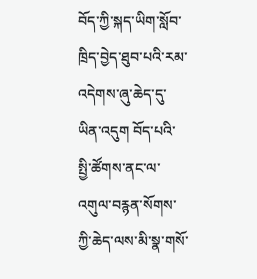བོད་ཀྱི་སྐད་ཡིག་སློབ་ཁྲིད་བྱེད་ཐུབ་པའི་རམ་འདེགས་ཞུ་ཆེད་དུ་ཡིན་འདུག བོད་པའི་སྤྱི་ཚོགས་ནང་ལ་འགུལ་བརྙན་སོགས་ཀྱི་ཆེད་ལས་མི་སྣ་གསོ་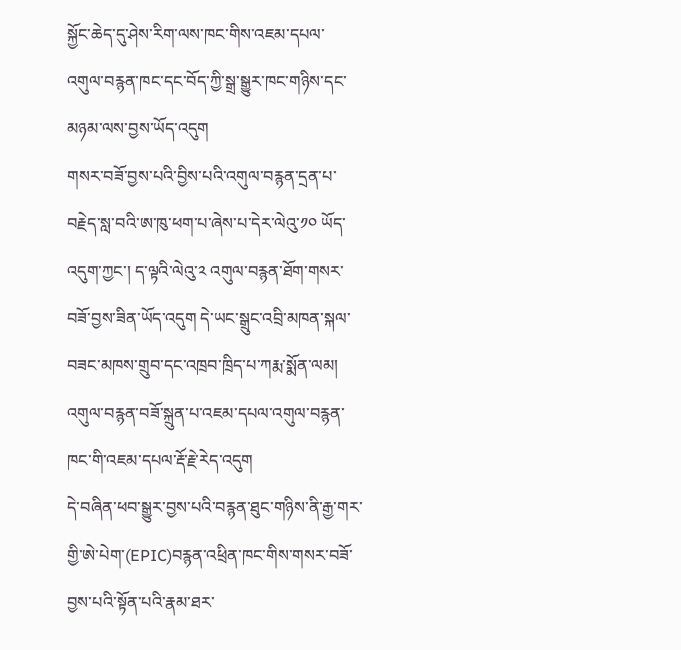སྐྱོང་ཆེད་དུ་ཤེས་རིག་ལས་ཁང་གིས་འཇམ་དཔལ་འགུལ་བརྙན་ཁང་དང་བོད་ཀྱི་སྒྲ་སྒྱུར་ཁང་གཉིས་དང་མཉམ་ལས་བྱས་ཡོད་འདུག
གསར་བཟོ་བྱས་པའི་བྱིས་པའི་འགུལ་བརྙན་དྲན་པ་བརྗེད་སླ་བའི་ཨ་ཁུ་ཕག་པ་ཞེས་པ་དེར་ལེའུ་༡༠ ཡོད་འདུག་ཀྱང་། ད་ལྟའི་ལེའུ་༢ འགུལ་བརྙན་ཐོག་གསར་བཟོ་བྱས་ཟིན་ཡོད་འདུག དེ་ཡང་སྒྲུང་འབྲི་མཁན་སྐལ་བཟང་མཁས་གྲུབ་དང་འཁྲབ་ཁྲིད་པ་ཀརྨ་སྨོན་ལམ། འགུལ་བརྙན་བཟོ་སྐྲུན་པ་འཇམ་དཔལ་འགུལ་བརྙན་ཁང་གི་འཇམ་དཔལ་རྡོ་རྗེ་རེད་འདུག
དེ་བཞིན་ཕབ་སྒྱུར་བྱས་པའི་བརྙན་ཐུང་གཉིས་ནི་རྒྱ་གར་གྱི་ཨེ་པེག་(EPIC)བརྙན་འཕྲིན་ཁང་གིས་གསར་བཟོ་བྱས་པའི་སྟོན་པའི་རྣམ་ཐར་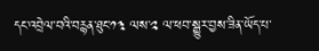དང་འབྲེལ་བའི་བརྙན་ཐུང་༡༣ ལས་༢ ལ་ཕབ་སྒྱུར་བྱས་ཟིན་ཡོད་པ་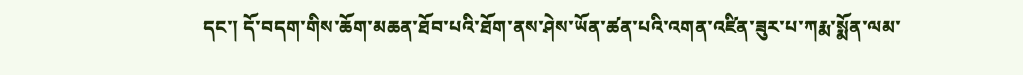དང་། དོ་བདག་གིས་ཆོག་མཆན་ཐོབ་པའི་ཐོག་ནས་ཤེས་ཡོན་ཚན་པའི་འགན་འཛིན་ཟུར་པ་ཀརྨ་སྨོན་ལམ་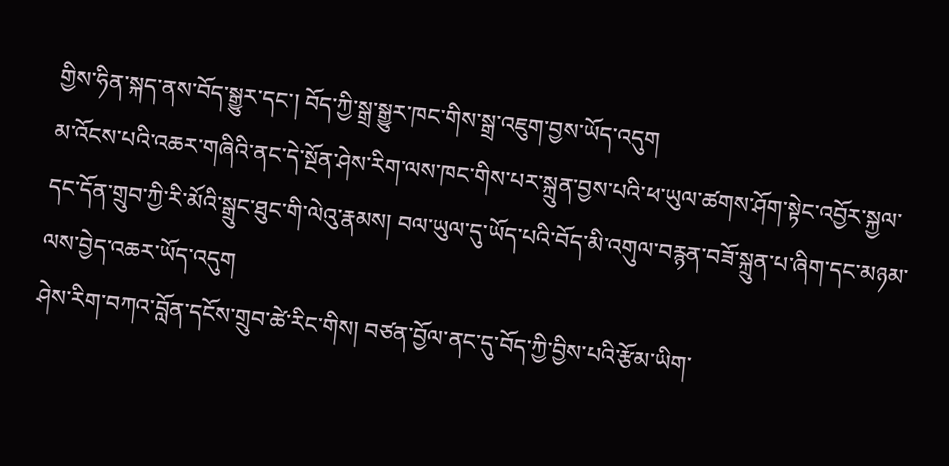གྱིས་ཧིན་སྐད་ནས་བོད་སྒྱུར་དང་། བོད་ཀྱི་སྒྲ་སྒྱུར་ཁང་གིས་སྒྲ་འཇུག་བྱས་ཡོད་འདུག
མ་འོངས་པའི་འཆར་གཞིའི་ནང་དེ་སྔོན་ཤེས་རིག་ལས་ཁང་གིས་པར་སྐྲུན་བྱས་པའི་ཕ་ཡུལ་ཚགས་ཤོག་སྟེང་འབྱོར་སྐྱལ་དང་དོན་གྲུབ་ཀྱི་རི་མོའི་སྒྲུང་ཐུང་གི་ལེའུ་རྣམས། བལ་ཡུལ་དུ་ཡོད་པའི་བོད་མི་འགུལ་བརྙན་བཟོ་སྐྲུན་པ་ཞིག་དང་མཉམ་ལས་བྱེད་འཆར་ཡོད་འདུག
ཤེས་རིག་བཀའ་བློན་དངོས་གྲུབ་ཚེ་རིང་གིས། བཙན་བྱོལ་ནང་དུ་བོད་ཀྱི་བྱིས་པའི་རྩོམ་ཡིག་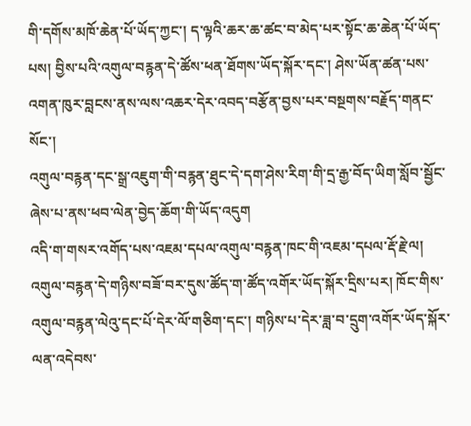གི་དགོས་མཁོ་ཆེན་པོ་ཡོད་ཀྱང་། ད་ལྟའི་ཆར་ཆ་ཚང་བ་མེད་པར་སྟོང་ཆ་ཆེན་པོ་ཡོད་པས། བྱིས་པའི་འགུལ་བརྙན་དེ་ཚོས་ཕན་ཐོགས་ཡོད་སྐོར་དང་། ཤེས་ཡོན་ཚན་པས་འགན་ཁུར་བླངས་ནས་ལས་འཆར་དེར་འབད་བརྩོན་བྱས་པར་བསྔགས་བརྗོད་གནང་སོང་།
འགུལ་བརྙན་དང་སྒྲ་འཇུག་གི་བརྙན་ཐུང་དེ་དག་ཤེས་རིག་གི་དྲ་རྒྱ་བོད་ཡིག་སློབ་སྦྱོང་ཞེས་པ་ནས་ཕབ་ལེན་བྱེད་ཆོག་གི་ཡོད་འདུག
འདི་ག་གསར་འགོད་པས་འཇམ་དཔལ་འགུལ་བརྙན་ཁང་གི་འཇམ་དཔལ་རྡོ་རྗེ་ལ། འགུལ་བརྙན་དེ་གཉིས་བཟོ་བར་དུས་ཚོད་ག་ཚོད་འགོར་ཡོད་སྐོར་དྲིས་པར། ཁོང་གིས་འགུལ་བརྙན་ལེའུ་དང་པོ་དེར་ལོ་གཅིག་དང་། གཉིས་པ་དེར་ཟླ་བ་དྲུག་འགོར་ཡོད་སྐོར་ལན་འདེབས་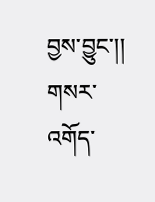བྱས་བྱུང་།།
གསར་འགོད་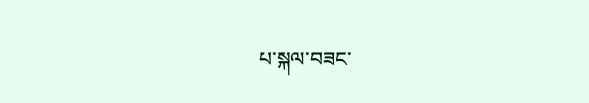པ་སྐལ་བཟང་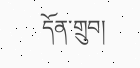དོན་གྲུབ།